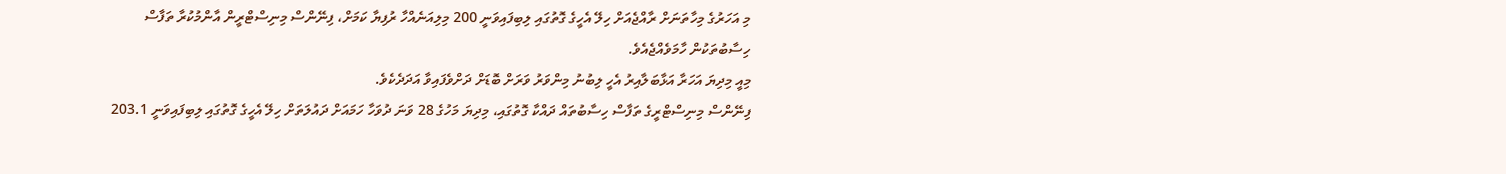މި އަހަރުގެ މިހާތަނަށް ރާއްޖެއަށް ހިލޭ އެހީގެ ގޮތުގައި ލިބިފައިވަނީ 200 މިލިއަނެއްހާ ރުފިޔާ ކަމަށް، ފިނޭންސް މިނިސްޓްރީން އާންމުކުރާ ތަފާސް ހިސާބުތަކުން ހާމަވެއްޖެއެވެ.
މިއީ މިދިޔަ އަހަރާ އަޅާބަލާއިރު އެހީ ލިބުނު މިންވަރު ވަރަށް ބޮޑަށް ދަށްވެފައިވާ އަދަދެކެވެ.
ފިނޭންސް މިނިސްޓްރީގެ ތަފާސް ހިސާބުތައް ދައްކާ ގޮތުގައި، މިދިޔަ މަހުގެ 28 ވަނަ ދުވަހާ ހަމައަށް ދައުލަތަށް ހިލޭ އެހީގެ ގޮތުގައި ލިބިފައިވަނީ 203.1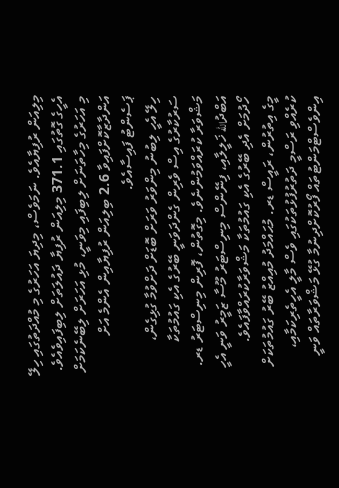މިލިއަން ރުފިޔާއެވެ. ނަމަވެސް، މިދިޔަ އަހަރުގެ މި މުއްދަތުގައި ހިލޭ އެހީގެ ގޮތުގައި 371.1 މިލިއަން ރުފިޔާ ދައުލަތަށް ލިބިފައިވެއެވެ. މި އަހަރުގެ މިހާތަނަށް ލިބިފައި މިވަނީ، މުޅި އަހަރަށް ލިބޭނެކަމަށް އަންދާޒާކޮށްފައިވާ 2.6 ބިލިއަން ރުފިޔާއިން އެންމެ އަށް ޕަސެންޓު ފައިސާއެވެ.
ހިލޭ އެހީ ލިބުނު މިންވަރު ވަރަށް ބޮޑަށް ދަށްވުމާ ގުޅިގެން، ސަރުކާރުގެ އިސް ވެރިން ގެންދަވަނީ ބޭރުގެ އެކި ގައުމުތަކާ މަޝްވަރާ ކުރައްވަމުންނެވެ. މިގޮތުން، ފޮރިން މިނިސްޓަރު ޑރ. އަބްދުالله ޚަލީލާއި، ފިނޭންސް މިނިސްޓަރު މޫސާ ޒަމީރު ވަނީ އެހީ ހޯދުމަށް އެދި ބޭރުގެ އެކި ގައުމުތަކާ މަޝްވަރާކުރައްވާފައެވެ.
މީގެ އިތުރުން، ރައީސް ޑރ. މުޙައްމަދު މުއިއްޒު ބޭރު ގައުމުތަކަށް ކުރެއްވި ރަސްމީ ދަތުރުފުޅުތަކުގައި ވެސް މާލީ އެހީތެރިކަމާއި، އިންވެސްޓްމަންޓުތައް ފޯރުކޮށްދިނުމާ ގުޅޭ މަޝްވަރާތައް ވަނީ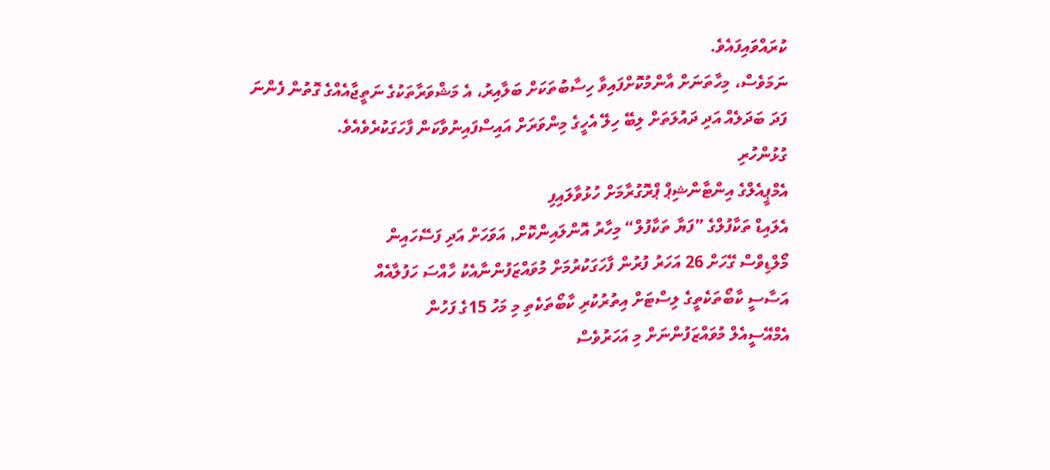ކުރައްވައިފައެވެ.
ނަމަވެސް، މިހާތަނަށް އާންމުކޮށްފައިވާ ހިސާބުތަކަށް ބަލާއިރު، އެ މަޝްވަރާތަކުގެ ނަތީޖާއެއްގެ ގޮތުން ފެންނަ ފަދަ ބަދަލެއް އަދި ދައުލަތަށް ލިބޭ ހިލޭ އެހީގެ މިންވަރަށް އައިސްފައިނުވާކަން ފާހަގަކުރެވެއެވެ.
ގުޅުންހުރި
އެމްޕީއެލްގެ އިންޓާންޝިޕް ޕްރޮގުރާމަށް ހުޅުވާލައިފި
އެލައިޑް ތަކާފުލްގެ ”ފަޔާ ތަކާފުލް“ މިހާރު އޮންލައިންކޮށް, އަވަހަށް އަދި ފަސޭހައިން
މޯލްޑިވްސް ގޭހަށް 26 އަހަރު ފުރުން ފާހަގަކުރުމަށް މުވައްޒަފުންނާއެކު ހާއްސަ ހަފުލާއެއް
އަސާސީ ކާބޯތަކެތީގެ ލިސްޓަށް އިތުރުކުރި ކާބޯތަކެތި މި މަހު 15ގެ ފަހުން
އެމްއޭސީއެލް މުވައްޒަފުންނަށް މި އަހަރުވެސް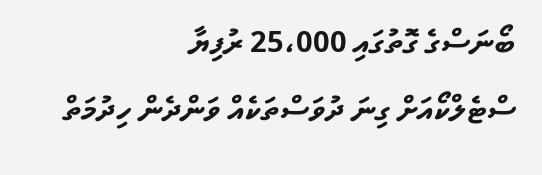ބޯނަސްގެ ގޮތުގައި 25،000 ރުފިޔާ
ސްޓެލްކޯއަށް ގިނަ ދުވަސްތަކެއް ވަންދެން ހިދުމަތް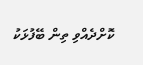ކޮށްދެއްވި ތިން ބޭފުޅަކު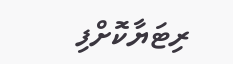ރިޓަޔާކޮށްފި